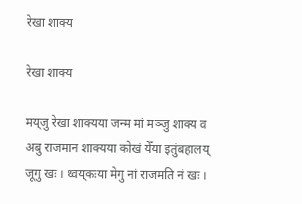रेखा शाक्य

रेखा शाक्य

मय्‌जु रेखा शाक्यया जन्म मां मञ्जु शाक्य व अबु राजमान शाक्यया कोखं येँया इतुंबहालय् जूगु खः । थ्वय्‌कःया मेगु नां राजमति नं खः ।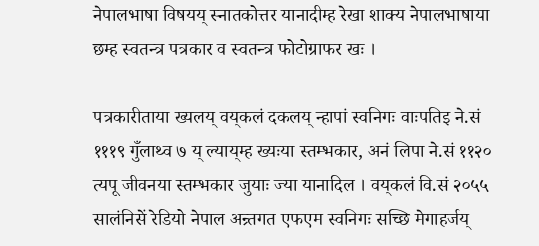नेपालभाषा विषयय् स्नातकोत्तर यानादीम्ह रेखा शाक्य नेपालभाषाया छम्ह स्वतन्त्र पत्रकार व स्वतन्त्र फोटोग्राफर खः ।

पत्रकारीताया ख्यलय् वय्‌कलं दकलय् न्हापां स्वनिगः वाःपतिइ ने.सं १११९ गुँलाथ्व ७ य् ल्याय्‌म्ह ख्यःया स्तम्भकार, अनं लिपा ने.सं ११२० त्यपू जीवनया स्तम्भकार जुयाः ज्या यानादिल । वय्‌कलं वि.सं २०५५ सालंनिसें रेडियो नेपाल अन्र्तगत एफएम स्वनिगः सच्छि मेगाहर्जय्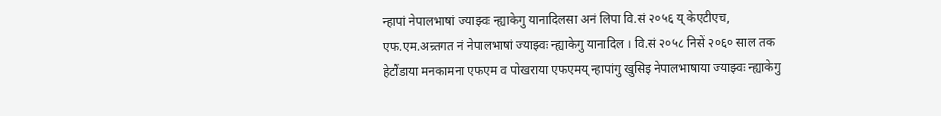न्हापां नेपालभाषां ज्याझ्वः न्ह्याकेगु यानादिलसा अनं लिपा वि.सं २०५६ य् केएटीएच, एफ.एम.अन्र्तगत नं नेपालभाषां ज्याझ्वः न्ह्याकेगु यानादिल । वि.सं २०५८ निसें २०६० साल तक हेटौंडाया मनकामना एफएम व पोखराया एफएमय् न्हापांगु खुसिइ नेपालभाषाया ज्याझ्वः न्ह्याकेगु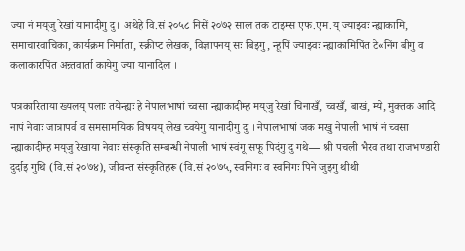ज्या नं मय्‌जु रेखां यानादीगु दु। अथेहे वि.सं २०५८ निसें २०७२ साल तक टाइम्स एफ.एम.य् ज्याझ्वः न्ह्याकामि, समाचारवाचिका, कार्यक्रम निर्माता, स्क्रीप्ट लेखक, विज्ञापनय् सः बिइगु, न्हूपिं ज्याझ्वः न्ह्याकामिपिंत टे«निंग बीगु व कलाकारपिंत अन्र्तवार्ता कायेगु ज्या यानादिल ।

पत्रकारिताया ख्यलय् पलाः तयेन्ह्यः हे नेपालभाषां च्वसा न्ह्याकादीम्ह मय्‌जु रेखां चिनाखँ, च्वखँ, बाखं, म्ये, मुक्तक आदि नापं नेवाः जात्रापर्व व समसामयिक विषयय् लेख च्वयेगु यानादीगु दु । नेपालभाषां जक मखु नेपाली भाषं नं च्वसा न्ह्याकादीम्ह मय्‌जु रेखाया नेवाः संस्कृति सम्बन्धी नेपाली भाषं स्वंगू सफू पिदंगु दु गथे— श्री पचली भैरव तथा राजभण्डारी दुर्दाइ गुथि (वि.सं २०७४), जीवन्त संस्कृतिहरू (वि.सं २०७५, स्वनिगः व स्वनिगः पिने जुइगु थीथी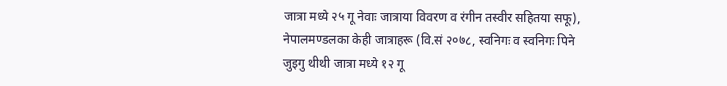जात्रा मध्ये २५ गू नेवाः जात्राया विवरण व रंगीन तस्वीर सहितया सफू), नेपालमण्डलका केही जात्राहरू (वि.सं २०७८, स्वनिगः व स्वनिगः पिने जुइगु थीथी जात्रा मध्ये १२ गू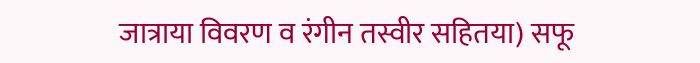जात्राया विवरण व रंगीन तस्वीर सहितया) सफू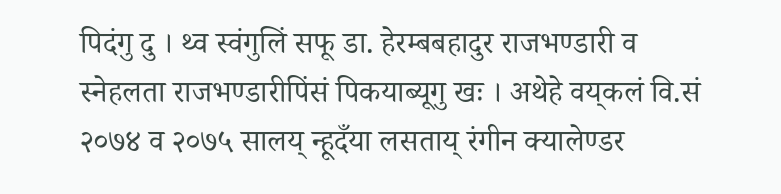पिदंगु दु । थ्व स्वंगुलिं सफू डा. हेरम्बबहादुर राजभण्डारी व स्नेहलता राजभण्डारीपिंसं पिकयाब्यूगु खः । अथेहे वय्‌कलं वि.सं २०७४ व २०७५ सालय् न्हूदँया लसताय् रंगीन क्यालेण्डर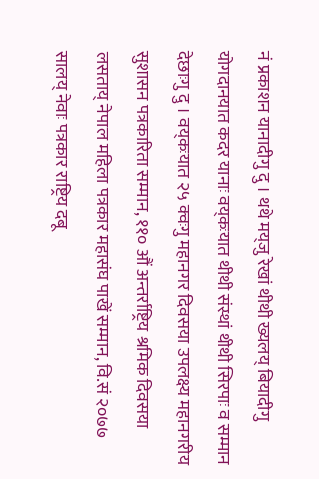नं प्रकाशन यानादीगु दु । थथे मय्‌जु रेखां थीथी ख्यलय् बियादीगु योगदानयात कदर यानाः वय्‌कःयात थीथी संस्थां थीथी सिरपाः व सम्मान देछाःगु दु । वय्‌कःयात २५ क्वःगु महानगर दिवसया उपलक्ष्य महानगरीय सुशासन पत्रकारिता सम्मान, ११० औं अन्तर्राष्ट्रिय श्रमिक दिवसया लसताय् नेपाल महिला पत्रकार महासंघ पाखें सम्मान, वि.सं २०७७ सालय् नेवाः पत्रकार राष्ट्रिय दबू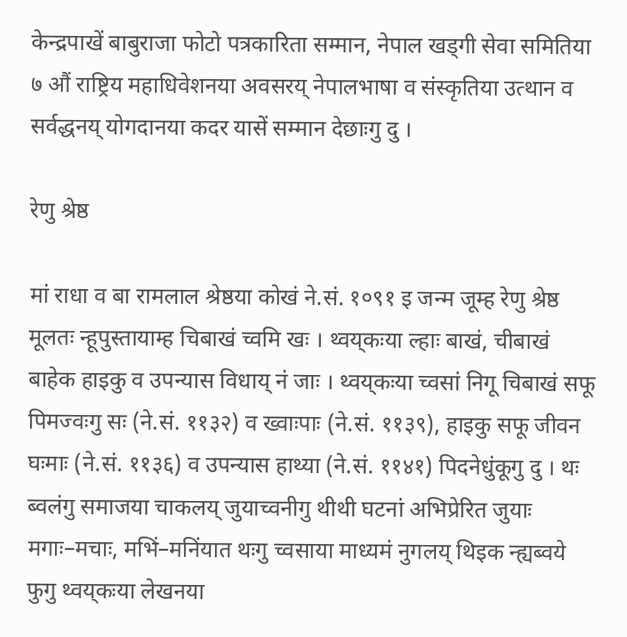केन्द्रपाखें बाबुराजा फोटो पत्रकारिता सम्मान, नेपाल खड्गी सेवा समितिया ७ औं राष्ट्रिय महाधिवेशनया अवसरय् नेपालभाषा व संस्कृतिया उत्थान व सर्वद्धनय् योगदानया कदर यासें सम्मान देछाःगु दु ।

रेणु श्रेष्ठ

मां राधा व बा रामलाल श्रेष्ठया कोखं ने.सं. १०९१ इ जन्म जूम्ह रेणु श्रेष्ठ मूलतः न्हूपुस्तायाम्ह चिबाखं च्वमि खः । थ्वय्‌कःया ल्हाः बाखं, चीबाखं बाहेक हाइकु व उपन्यास विधाय् नं जाः । थ्वय्‌कःया च्वसां निगू चिबाखं सफू पिमज्वःगु सः (ने.सं. ११३२) व ख्वाःपाः (ने.सं. ११३९), हाइकु सफू जीवन घःमाः (ने.सं. ११३६) व उपन्यास हाथ्या (ने.सं. ११४१) पिदनेधुंकूगु दु । थः ब्वलंगु समाजया चाकलय् जुयाच्वनीगु थीथी घटनां अभिप्रेरित जुयाः मगाः–मचाः, मभिं–मनिंयात थःगु च्वसाया माध्यमं नुगलय् थिइक न्ह्यब्वये फुगु थ्वय्‌कःया लेखनया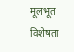मूलभूत विशेषता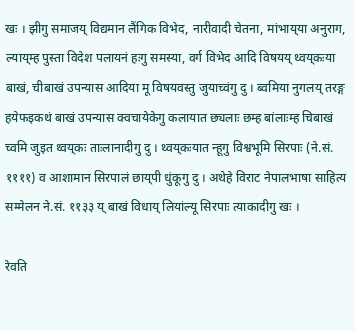खः । झीगु समाजय् विद्यमान लैंगिक विभेद, नारीवादी चेतना, मांभाय्‌या अनुराग, ल्याय्‌म्ह पुस्ता विदेश पलायनं हःगु समस्या, वर्ग विभेद आदि विषयय् थ्वय्‌कःया बाखं, चीबाखं उपन्यास आदिया मू विषयवस्तु जुयाच्वंगु दु । ब्वमिया नुगलय् तरङ्ग हयेफइकथं बाखं उपन्यास क्वचायेकेगु कलायात छ्यलाः छम्ह बांलाःम्ह चिबाखं च्वमि जुइत थ्वय्‌कः ताःलानादीगु दु । थ्वय्‌कःयात न्हूगु विश्वभूमि सिरपाः (ने.सं. ११११) व आशामान सिरपालं छाय्‌पी धुंकूगु दु । अथेहे विराट नेपालभाषा साहित्य सम्मेलन ने.सं. ११३३ य् बाखं विधाय् लियांल्यू सिरपाः त्याकादीगु खः ।

रेवति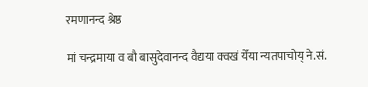रमणानन्द श्रेष्ठ

मां चन्द्रमाया व बौ बासुदेवानन्द वैद्यया क्वखं येँया न्यतपाचोय् ने.सं.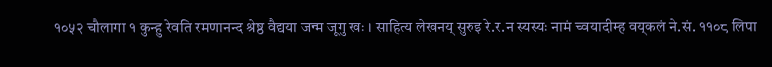१०५२ चौलागा १ कुन्हु रेवति रमणानन्द श्रेष्ठ वैद्यया जन्म जूगु खः । साहित्य लेखनय् सुरुइ रे.र.न स्यस्यः नामं च्वयादीम्ह वय्‌कलं ने.सं. ११०८ लिपा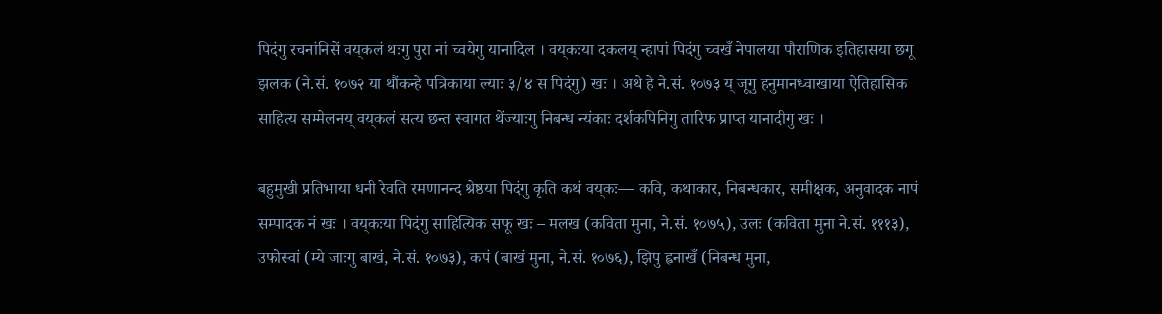पिदंगु रचनांनिसें वय्‌कलं थःगु पुरा नां च्वयेगु यानादिल । वय्‌कःया दकलय् न्हापां पिदंगु च्वखँ नेपालया पौराणिक इतिहासया छगू झलक (ने.सं. १०७२ या थौंकन्हे पत्रिकाया ल्याः ३/४ स पिदंगु) खः । अथे हे ने.सं. १०७३ य् जूगु हनुमानध्वाखाया ऐतिहासिक साहित्य सम्मेलनय् वय्‌कलं सत्य छन्त स्वागत थेंज्याःगु निबन्ध न्यंकाः दर्शकपिनिगु तारिफ प्राप्त यानादीगु खः ।

बहुमुखी प्रतिभाया धनी रेवति रमणानन्द श्रेष्ठया पिदंगु कृति कथं वय्‌कः— कवि, कथाकार, निबन्धकार, समीक्षक, अनुवादक नापं सम्पादक नं खः । वय्‌कःया पिदंगु साहित्यिक सफू खः – मलख (कविता मुना, ने.सं. १०७५), उलः (कविता मुना ने.सं. १११३), उफोस्वां (म्ये जाःगु बाखं, ने.सं. १०७३), कपं (बाखं मुना, ने.सं. १०७६), झिपु ह्वनाखँ (निबन्ध मुना,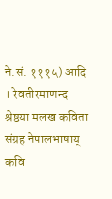ने.सं. १११५) आदि । रेवतीरमाणन्द श्रेष्ठया मलख कविता संग्रह नेपालभाषाय् कवि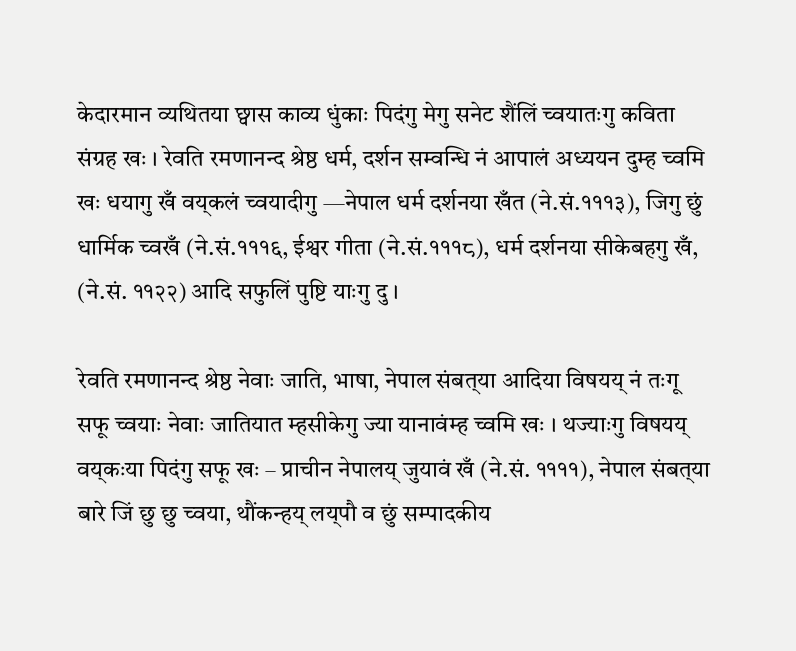केदारमान व्यथितया छ्वास काव्य धुंकाः पिदंगु मेगु सनेट शैंलिं च्वयातःगु कविता संग्रह खः । रेवति रमणानन्द श्रेष्ठ धर्म, दर्शन सम्वन्धि नं आपालं अध्ययन दुम्ह च्वमि खः धयागु खँ वय्‌कलं च्वयादीगु —नेपाल धर्म दर्शनया खँत (ने.सं.१११३), जिगु छुं धार्मिक च्वखँ (ने.सं.१११६, ईश्वर गीता (ने.सं.१११८), धर्म दर्शनया सीकेबहगु खँ, (ने.सं. ११२२) आदि सफुलिं पुष्टि याःगु दु ।

रेवति रमणानन्द श्रेष्ठ नेवाः जाति, भाषा, नेपाल संबत्‌या आदिया विषयय् नं तःगू सफू च्वयाः नेवाः जातियात म्हसीकेगु ज्या यानावंम्ह च्वमि खः । थज्याःगु विषयय् वय्‌कःया पिदंगु सफू खः – प्राचीन नेपालय् जुयावं खँ (ने.सं. ११११), नेपाल संबत्‌या बारे जिं छु छु च्वया, थौंकन्हय् लय्‌पौ व छुं सम्पादकीय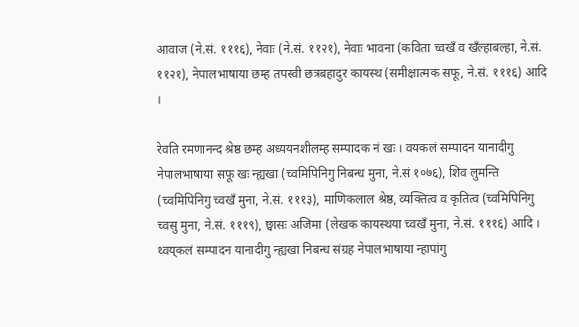आवाज (ने.सं. १११६), नेवाः (ने.सं. ११२१), नेवाः भावना (कविता च्वखँ व खँल्हाबल्हा, ने.सं. ११२१), नेपालभाषाया छम्ह तपस्वी छत्रबहादुर कायस्थ (समीक्षात्मक सफू, ने.सं. १११६) आदि ।

रेवति रमणानन्द श्रेष्ठ छम्ह अध्ययनशीलम्ह सम्पादक नं खः । वयकलं सम्पादन यानादीगु नेपालभाषाया सफू खः न्ह्यखा (च्वमिपिनिगु निबन्ध मुना, ने.सं १०७६), शिव लुमन्ति (च्वमिपिनिगु च्वखँ मुना, ने.सं. १११३), माणिकलाल श्रेष्ठ, व्यक्तित्व व कृतित्व (च्वमिपिनिगु च्वसु मुना, ने.सं. १११९), छ्वासः अजिमा (लेखक कायस्थया च्वखँ मुना, ने.सं. १११६) आदि । थ्वय्‌कलं सम्पादन यानादीगु न्ह्यखा निबन्ध संग्रह नेपालभाषाया न्हापांगु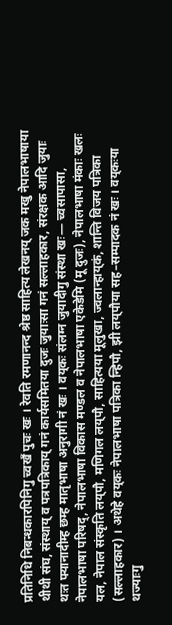प्रतिनिधि निबन्धकारपिनिगु च्वखँ पुचः खः । रेवति रमणानन्द श्रेष्ठ साहित्य लेखनय् जक मखु नेपालभाषाया थीथी संघ, संस्थाय् व पत्रपत्रिकाय् गनं कार्यसमितया दुजः जुयाःसा गनं सल्लाहकार, संरक्षक आदि जुयाः थःत फ्यानादीम्ह छम्ह मातृभाषा अनुरागी नं खः । वय्‌कः संलग्न जुयादीगु संस्था खः— च्वसापासा, नेपालभाषा परिषद्, नेपालभाषा विकास मण्डल व नेपालभाषा एकेडेमि (मू दुजः), नेपालभाषा मंकाः खलः यल, नेपाल संस्कृति लय्‌पौ, मणिगल लय्‌पौ, साहित्यया मूलुखा, ज्वलान्हाय्‌कं, शान्ति विजय पत्रिका (सल्लाहकार) । अथेहे वय्‌कः नेपालभाषा पत्रिका न्हिपौ, झी लय्‌पौया सह–सम्पादक नं खः । वय्‌कःया थज्याःगु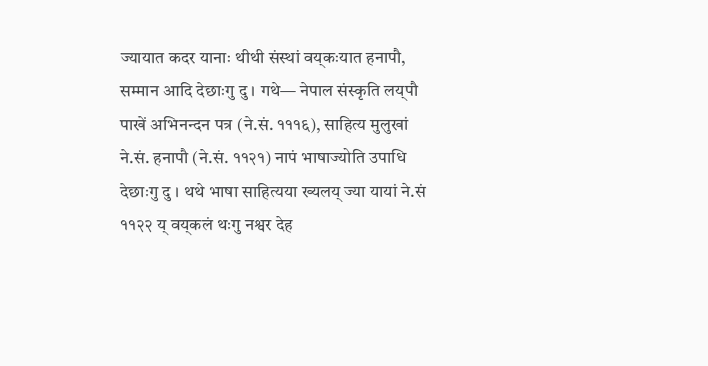ज्यायात कदर यानाः थीथी संस्थां वय्‌कःयात हनापौ, सम्मान आदि देछाःगु दु । गथे— नेपाल संस्कृति लय्‌पौ पाखें अभिनन्दन पत्र (ने.सं. १११६), साहित्य मुलुखां ने.सं. हनापौ (ने.सं. ११२१) नापं भाषाज्योति उपाधि देछाःगु दु । थथे भाषा साहित्यया ख्यलय् ज्या यायां ने.सं ११२२ य् वय्‌कलं थःगु नश्वर देह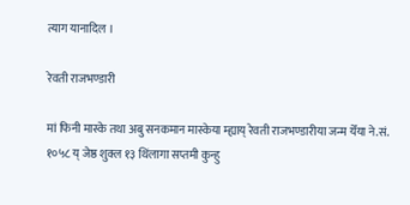त्याग यानादिल ।

रेवती राजभण्डारी

मां फिनी मास्के तथा अबु सनकमान मास्केया म्ह्याय् रेवती राजभण्डारीया जन्म येँया ने.सं. १०५८ य् जेष्ठ शुक्ल १३ थिंलागा सप्तमी कुन्हु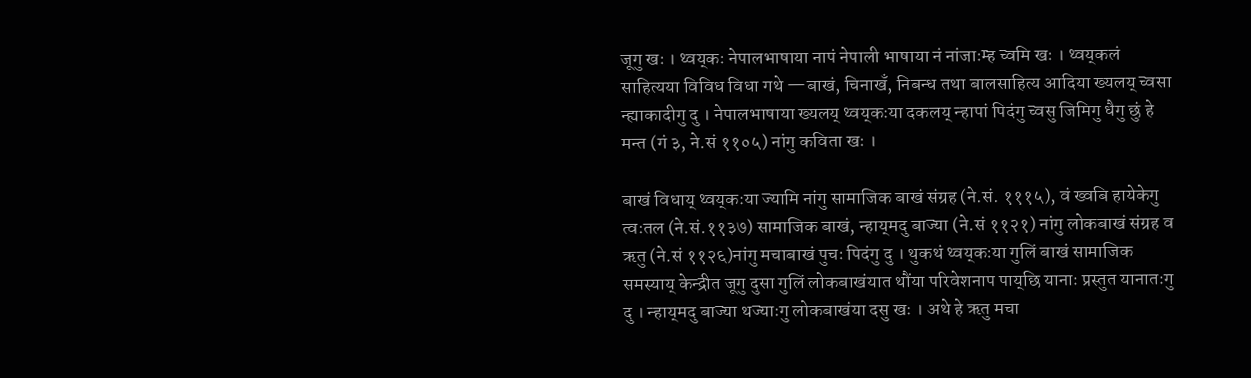जूगु खः । थ्वय्‌कः नेपालभाषाया नापं नेपाली भाषाया नं नांजाःम्ह च्वमि खः । थ्वय्‌कलं साहित्यया विविध विधा गथे —बाखं, चिनाखँ, निबन्ध तथा बालसाहित्य आदिया ख्यलय् च्वसा न्ह्याकादीगु दु । नेपालभाषाया ख्यलय् थ्वय्‌कःया दकलय् न्हापां पिदंगु च्वसु जिमिगु धैगु छुं हे मन्त (गं ३, ने.सं ११०५) नांगु कविता खः ।

बाखं विधाय् थ्वय्‌कःया ज्यामि नांगु सामाजिक बाखं संग्रह (ने.सं. १११५), वं ख्वबि हायेकेगु त्वःतल (ने.सं.११३७) सामाजिक बाखं, न्हाय्‌मदु बाज्या (ने.सं ११२१) नांगु लोकबाखं संग्रह व ऋतु (ने.सं ११२६)नांगु मचाबाखं पुचः पिदंगु दु । थुकथं थ्वय्‌कःया गुलिं बाखं सामाजिक समस्याय् केन्द्रीत जूगु दुसा गुलिं लोकबाखंयात थौंया परिवेशनाप पाय्‌छि यानाः प्रस्तुत यानातःगु दु । न्हाय्‌मदु बाज्या थज्याःगु लोकबाखंया दसु खः । अथे हे ऋतु मचा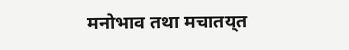मनोभाव तथा मचातय्‌त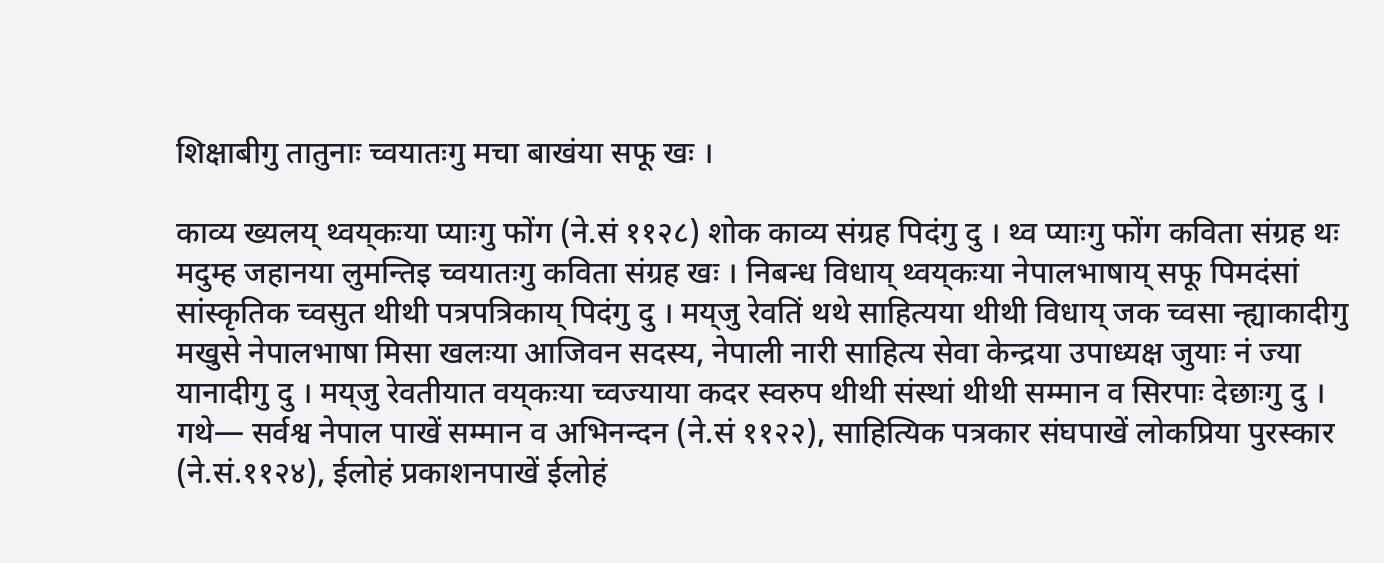शिक्षाबीगु तातुनाः च्वयातःगु मचा बाखंया सफू खः ।

काव्य ख्यलय् थ्वय्‌कःया प्याःगु फोंग (ने.सं ११२८) शोक काव्य संग्रह पिदंगु दु । थ्व प्याःगु फोंग कविता संग्रह थः मदुम्ह जहानया लुमन्तिइ च्वयातःगु कविता संग्रह खः । निबन्ध विधाय् थ्वय्‌कःया नेपालभाषाय् सफू पिमदंसां सांस्कृतिक च्वसुत थीथी पत्रपत्रिकाय् पिदंगु दु । मय्‌जु रेवतिं थथे साहित्यया थीथी विधाय् जक च्वसा न्ह्याकादीगु मखुसे नेपालभाषा मिसा खलःया आजिवन सदस्य, नेपाली नारी साहित्य सेवा केन्द्रया उपाध्यक्ष जुयाः नं ज्या यानादीगु दु । मय्‌जु रेवतीयात वय्‌कःया च्वज्याया कदर स्वरुप थीथी संस्थां थीथी सम्मान व सिरपाः देछाःगु दु । गथे— सर्वश्व नेपाल पाखें सम्मान व अभिनन्दन (ने.सं ११२२), साहित्यिक पत्रकार संघपाखें लोकप्रिया पुरस्कार (ने.सं.११२४), ईलोहं प्रकाशनपाखें ईलोहं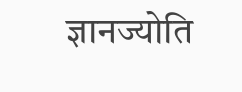ज्ञानज्योति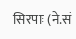सिरपाः (ने.सं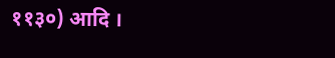११३०) आदि ।